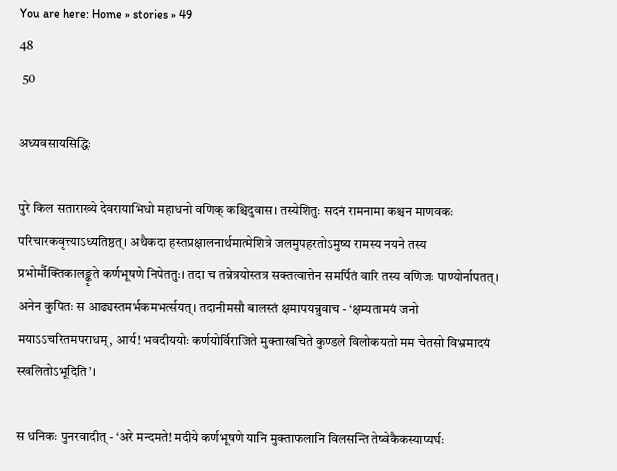You are here: Home » stories » 49
48
 50

अध्यवसायसिद्धिः

पुरे किल सताराख्ये देवरायाभिधो महाधनो वणिक् कश्चिदुवास। तस्येशितुः सदनं रामनामा कश्चन माणवकः परिचारकवृत्त्याऽध्यतिष्ठत्। अथैकदा हस्तप्रक्षालनार्थमात्मेशित्रे जलमुपहरतोऽमुष्य रामस्य नयने तस्य प्रभोर्मौक्तिकालङ्कृते कर्णभूषणे निपेततुः। तदा च तन्नेत्रयोस्तत्र सक्तत्वात्तेन समर्पितं वारि तस्य वणिजः पाण्योर्नापतत्। अनेन कुपितः स आढ्यस्तमर्भकमभर्त्सयत्। तदानीमसौ बालस्तं क्षमापयन्नुवाच - ‘क्षम्यतामयं जनो मयाऽऽचरितमपराधम्, आर्य! भवदीययोः कर्णयोर्विराजिते मुक्ताखचिते कुण्डले विलोकयतो मम चेतसो विभ्रमादयं स्खलितोऽभूदिति’।

स धनिकः पुनरवादीत् - ‘अरे मन्दमते! मदीये कर्णभूषणे यानि मुक्ताफलानि विलसन्ति तेष्वेकैकस्याप्यर्घः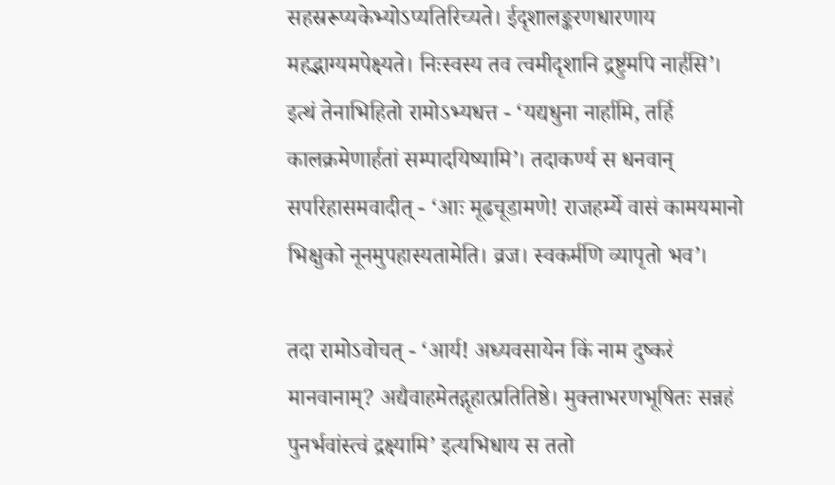सहस्ररूप्यकेभ्योऽप्यतिरिच्यते। ईदृशालङ्करणधारणाय महद्भाग्यमपेक्ष्यते। निःस्वस्य तव त्वमीदृशानि द्रष्टुमपि नार्हसि’। इत्थं तेनाभिहितो रामोऽभ्यधत्त - ‘यद्यधुना नार्हामि, तर्हि कालक्रमेणार्हतां सम्पादयिष्यामि’। तदाकर्ण्य स धनवान् सपरिहासमवादीत् - ‘आः मूढचूडामणे! राजहर्म्ये वासं कामयमानो भिक्षुको नूनमुपहास्यतामेति। व्रज। स्वकर्मणि व्यापृतो भव’।

तदा रामोऽवोचत् - ‘आर्य! अध्यवसायेन किं नाम दुष्करं मानवानाम्? अद्यैवाहमेतद्गृहात्प्रतितिष्ठे। मुक्ताभरणभूषितः सन्नहं पुनर्भवांस्त्वं द्रक्ष्यामि’ इत्यभिधाय स ततो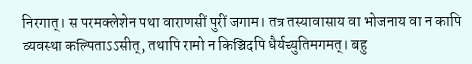निरगात्। स परमक्लेशेन पथा वाराणसीं पुरीं जगाम। तत्र तस्यावासाय वा भोजनाय वा न कापि व्यवस्था कल्पिताऽऽसीत्, तथापि रामो न किञ्चिदपि धैर्यच्युतिमगमत्। बहु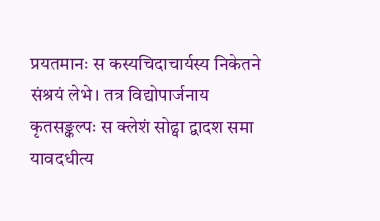प्रयतमानः स कस्यचिदाचार्यस्य निकेतने संश्रयं लेभे। तत्र विद्योपार्जनाय कृतसङ्कल्पः स क्लेशं सोढ्वा द्वादश समा यावदधीत्य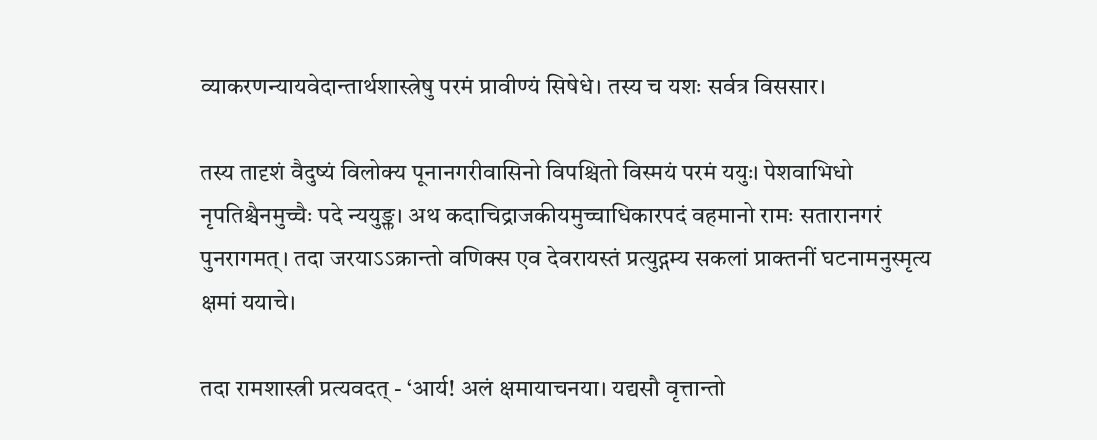व्याकरणन्यायवेदान्तार्थशास्त्रेषु परमं प्रावीण्यं सिषेधे। तस्य च यशः सर्वत्र विससार।

तस्य तादृशं वैदुष्यं विलोक्य पूनानगरीवासिनो विपश्चितो विस्मयं परमं ययुः। पेशवाभिधो नृपतिश्चैनमुच्चैः पदे न्ययुङ्क्त। अथ कदाचिद्राजकीयमुच्चाधिकारपदं वहमानो रामः सतारानगरं पुनरागमत्। तदा जरयाऽऽक्रान्तो वणिक्स एव देवरायस्तं प्रत्युद्गम्य सकलां प्राक्तनीं घटनामनुस्मृत्य क्षमां ययाचे।

तदा रामशास्त्री प्रत्यवदत् - ‘आर्य! अलं क्षमायाचनया। यद्यसौ वृत्तान्तो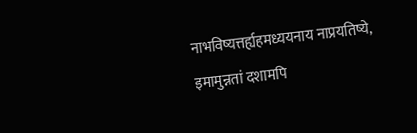नाभविष्यत्तर्ह्यहमध्ययनाय नाप्रयतिष्ये, इमामुन्नतां दशामपि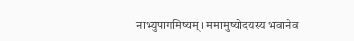नाभ्युपागमिष्यम्। ममामुष्योदयस्य भवानेव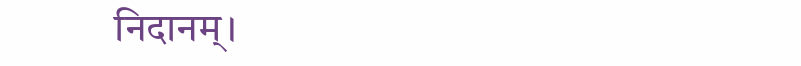निदानम्।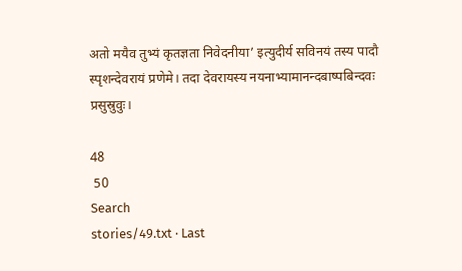अतो मयैव तुभ्यं कृतज्ञता निवेदनीया’ इत्युदीर्य सविनयं तस्य पादौ स्पृशन्देवरायं प्रणेमे। तदा देवरायस्य नयनाभ्यामानन्दबाष्पबिन्दवः प्रसुस्रुवुः।

48
 50
Search
stories/49.txt · Last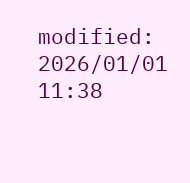modified: 2026/01/01 11:38